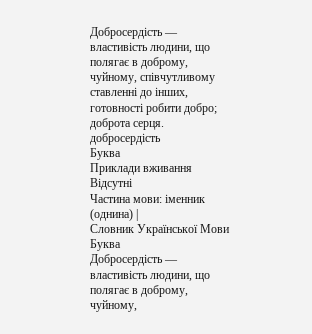Добросердість — властивість людини, що полягає в доброму, чуйному, співчутливому ставленні до інших, готовності робити добро; доброта серця.
добросердість
Буква
Приклади вживання
Відсутні
Частина мови: іменник (однина) |
Словник Української Мови
Буква
Добросердість — властивість людини, що полягає в доброму, чуйному,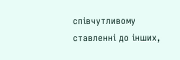співчутливому ставленні до інших,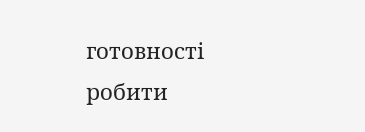готовності робити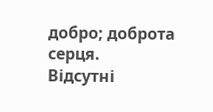добро; доброта серця.
Відсутні